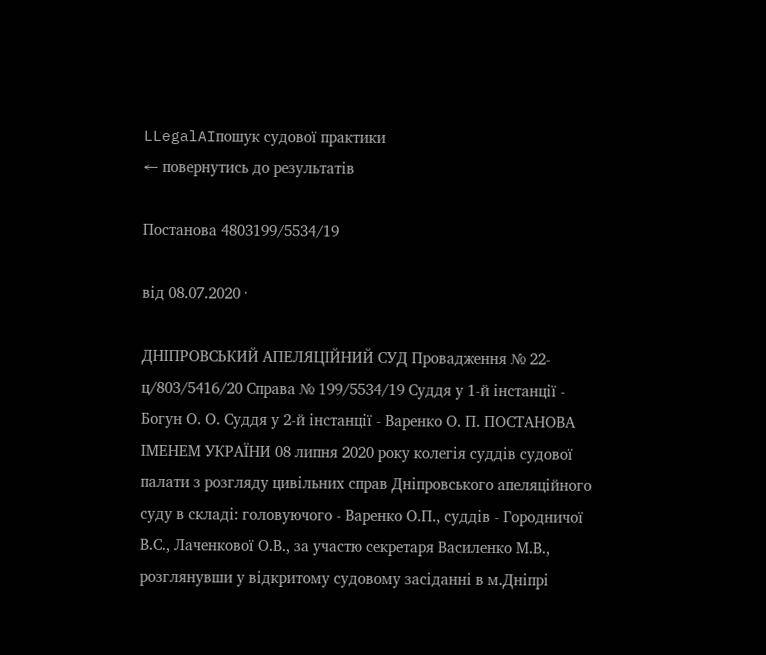LLegalAIпошук судової практики
← повернутись до результатів

Постанова 4803199/5534/19

від 08.07.2020 ·

ДНІПРОВСЬКИЙ АПЕЛЯЦІЙНИЙ СУД Провадження № 22-ц/803/5416/20 Справа № 199/5534/19 Суддя у 1-й інстанції - Богун О. О. Суддя у 2-й інстанції - Варенко О. П. ПОСТАНОВА ІМЕНЕМ УКРАЇНИ 08 липня 2020 року колегія суддів судової палати з розгляду цивільних справ Дніпровського апеляційного суду в складі: головуючого - Варенко О.П., суддів - Городничої В.С., Лаченкової О.В., за участю секретаря Василенко М.В., розглянувши у відкритому судовому засіданні в м.Дніпрі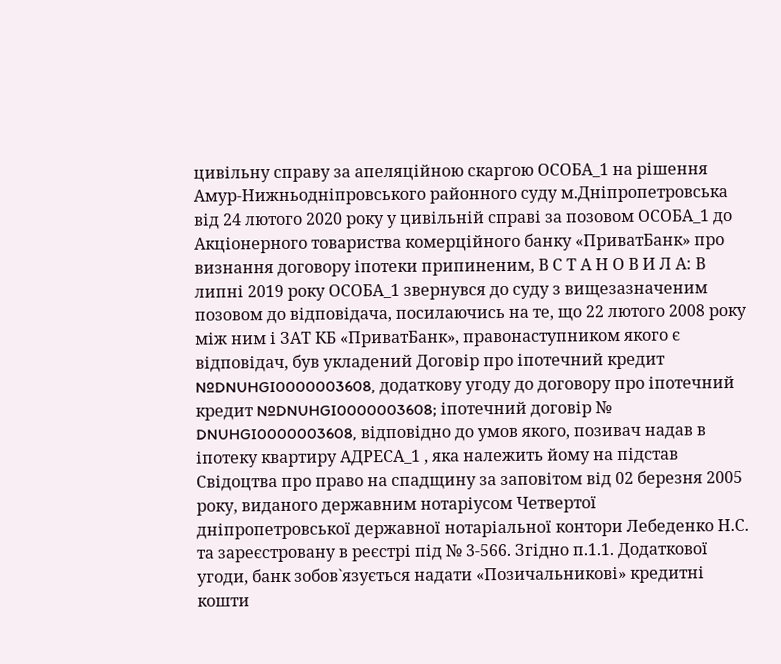цивільну справу за апеляційною скаргою ОСОБА_1 на рішення Амур-Нижньодніпровського районного суду м.Дніпропетровська від 24 лютого 2020 року у цивільній справі за позовом ОСОБА_1 до Акціонерного товариства комерційного банку «ПриватБанк» про визнання договору іпотеки припиненим, В С Т А Н О В И Л А: В липні 2019 року ОСОБА_1 звернувся до суду з вищезазначеним позовом до відповідача, посилаючись на те, що 22 лютого 2008 року між ним і ЗАТ КБ «ПриватБанк», правонаступником якого є відповідач, був укладений Договір про іпотечний кредит №DNUHGI0000003608, додаткову угоду до договору про іпотечний кредит №DNUHGI0000003608; іпотечний договір № DNUHGI0000003608, відповідно до умов якого, позивач надав в іпотеку квартиру АДРЕСА_1 , яка належить йому на підстав Свідоцтва про право на спадщину за заповітом від 02 березня 2005 року, виданого державним нотаріусом Четвертої дніпропетровської державної нотаріальної контори Лебеденко Н.С. та зареєстровану в реєстрі під № 3-566. Згідно п.1.1. Додаткової угоди, банк зобов`язується надати «Позичальникові» кредитні кошти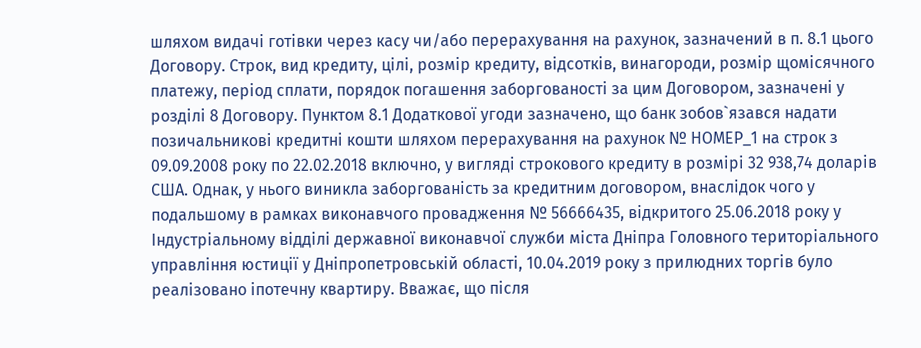шляхом видачі готівки через касу чи/або перерахування на рахунок, зазначений в п. 8.1 цього Договору. Строк, вид кредиту, цілі, розмір кредиту, відсотків, винагороди, розмір щомісячного платежу, період сплати, порядок погашення заборгованості за цим Договором, зазначені у розділі 8 Договору. Пунктом 8.1 Додаткової угоди зазначено, що банк зобов`язався надати позичальникові кредитні кошти шляхом перерахування на рахунок № НОМЕР_1 на строк з 09.09.2008 року по 22.02.2018 включно, у вигляді строкового кредиту в розмірі 32 938,74 доларів США. Однак, у нього виникла заборгованість за кредитним договором, внаслідок чого у подальшому в рамках виконавчого провадження № 56666435, відкритого 25.06.2018 року у Індустріальному відділі державної виконавчої служби міста Дніпра Головного територіального управління юстиції у Дніпропетровській області, 10.04.2019 року з прилюдних торгів було реалізовано іпотечну квартиру. Вважає, що після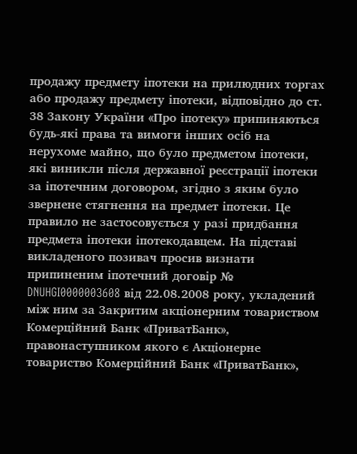продажу предмету іпотеки на прилюдних торгах або продажу предмету іпотеки, відповідно до ст. 38 Закону України «Про іпотеку» припиняються будь-які права та вимоги інших осіб на нерухоме майно, що було предметом іпотеки, які виникли після державної реєстрації іпотеки за іпотечним договором, згідно з яким було звернене стягнення на предмет іпотеки. Це правило не застосовується у разі придбання предмета іпотеки іпотекодавцем. На підставі викладеного позивач просив визнати припиненим іпотечний договір № DNUHGI0000003608 від 22.08.2008 року, укладений між ним за Закритим акціонерним товариством Комерційний Банк «ПриватБанк», правонаступником якого є Акціонерне товариство Комерційний Банк «ПриватБанк»,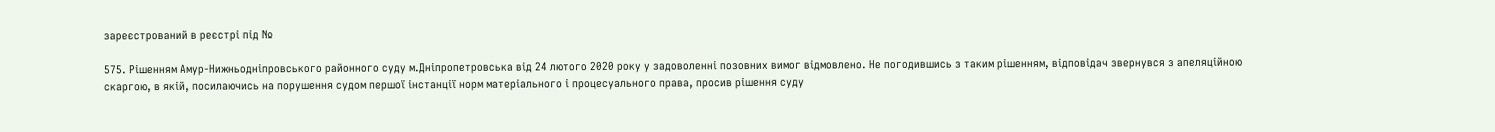зареєстрований в реєстрі під №

575. Рішенням Амур-Нижньодніпровського районного суду м.Дніпропетровська від 24 лютого 2020 року у задоволенні позовних вимог відмовлено. Не погодившись з таким рішенням, відповідач звернувся з апеляційною скаргою, в якій, посилаючись на порушення судом першої інстанції норм матеріального і процесуального права, просив рішення суду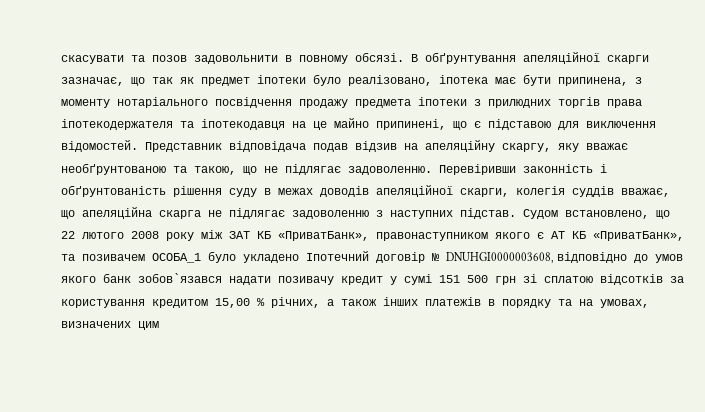скасувати та позов задовольнити в повному обсязі. В обґрунтування апеляційної скарги зазначає, що так як предмет іпотеки було реалізовано, іпотека має бути припинена, з моменту нотаріального посвідчення продажу предмета іпотеки з прилюдних торгів права іпотекодержателя та іпотекодавця на це майно припинені, що є підставою для виключення відомостей. Представник відповідача подав відзив на апеляційну скаргу, яку вважає необґрунтованою та такою, що не підлягає задоволенню. Перевіривши законність і обґрунтованість рішення суду в межах доводів апеляційної скарги, колегія суддів вважає, що апеляційна скарга не підлягає задоволенню з наступних підстав. Судом встановлено, що 22 лютого 2008 року між ЗАТ КБ «ПриватБанк», правонаступником якого є АТ КБ «ПриватБанк», та позивачем ОСОБА_1 було укладено Іпотечний договір № DNUHGI0000003608, відповідно до умов якого банк зобов`язався надати позивачу кредит у сумі 151 500 грн зі сплатою відсотків за користування кредитом 15,00 % річних, а також інших платежів в порядку та на умовах, визначених цим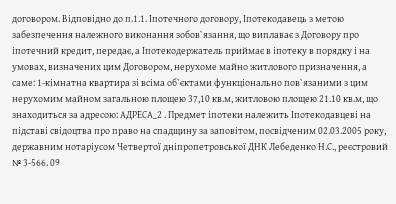договором. Відповідно до п.1.1. Іпотечного договору, Іпотекодавець з метою забезпечення належного виконання зобов`язання, що виплаває з Договору про іпотечний кредит, передає, а Іпотекодержатель приймає в іпотеку в порядку і на умовах, визначених цим Договором, нерухоме майно житлового призначення, а саме: 1-кімнатна квартира зі всіма об`єктами функціонально пов`язаними з цим нерухомим майном загальною площею 37,10 кв.м, житловою площею 21.10 кв.м, що знаходиться за адресою: АДРЕСА_2 . Предмет іпотеки належить Іпотекодавцеві на підставі свідоцтва про право на спадщину за заповітом, посвідченим 02.03.2005 року, державним нотаріусом Четвертої дніпропетровської ДНК Лебеденко Н.С., реєстровий № 3-566. 09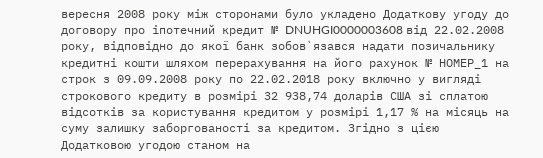вересня 2008 року між сторонами було укладено Додаткову угоду до договору про іпотечний кредит № DNUHGI0000003608 від 22.02.2008 року, відповідно до якої банк зобов`язався надати позичальнику кредитні кошти шляхом перерахування на його рахунок № НОМЕР_1 на строк з 09.09.2008 року по 22.02.2018 року включно у вигляді строкового кредиту в розмірі 32 938,74 доларів США зі сплатою відсотків за користування кредитом у розмірі 1,17 % на місяць на суму залишку заборгованості за кредитом. Згідно з цією Додатковою угодою станом на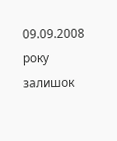09.09.2008 року залишок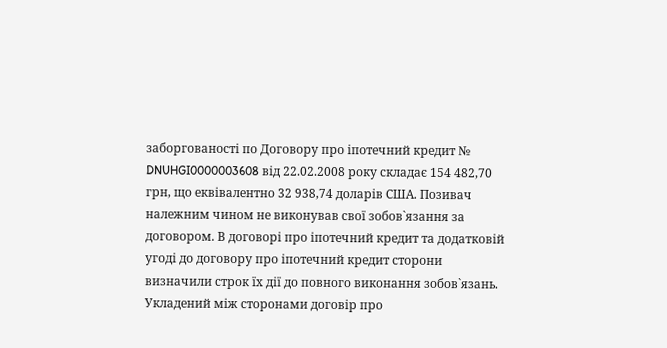заборгованості по Договору про іпотечний кредит № DNUHGI0000003608 від 22.02.2008 року складає 154 482,70 грн, що еквівалентно 32 938,74 доларів США. Позивач належним чином не виконував свої зобов`язання за договором. В договорі про іпотечний кредит та додатковій угоді до договору про іпотечний кредит сторони визначили строк їх дії до повного виконання зобов`язань. Укладений між сторонами договір про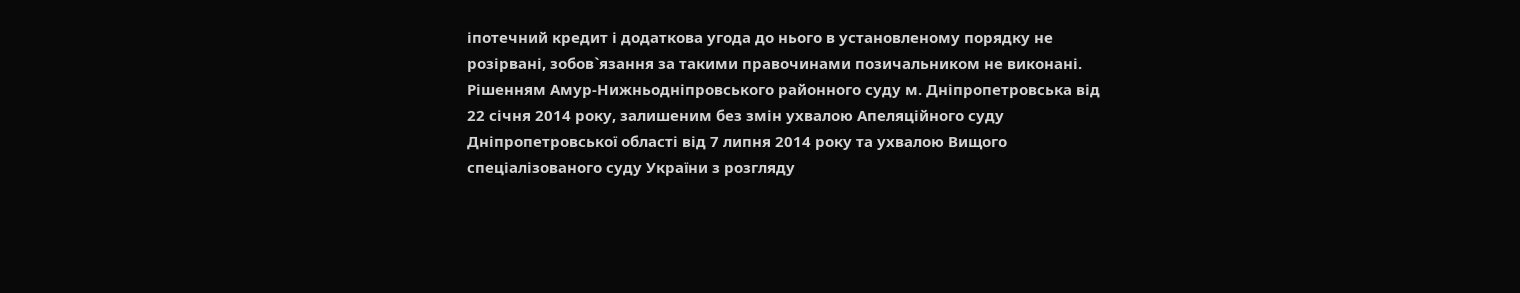іпотечний кредит і додаткова угода до нього в установленому порядку не розірвані, зобов`язання за такими правочинами позичальником не виконані. Рішенням Амур-Нижньодніпровського районного суду м. Дніпропетровська від 22 січня 2014 року, залишеним без змін ухвалою Апеляційного суду Дніпропетровської області від 7 липня 2014 року та ухвалою Вищого спеціалізованого суду України з розгляду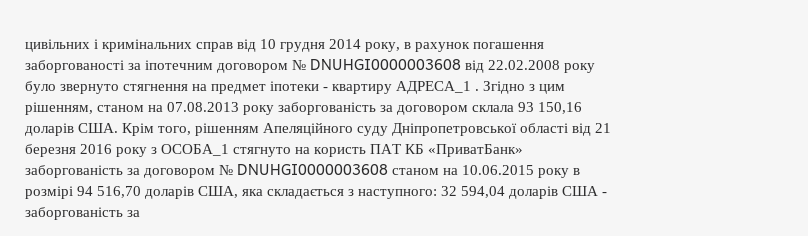цивільних і кримінальних справ від 10 грудня 2014 року, в рахунок погашення заборгованості за іпотечним договором № DNUHGI0000003608 від 22.02.2008 року було звернуто стягнення на предмет іпотеки - квартиру АДРЕСА_1 . Згідно з цим рішенням, станом на 07.08.2013 року заборгованість за договором склала 93 150,16 доларів США. Крім того, рішенням Апеляційного суду Дніпропетровської області від 21 березня 2016 року з ОСОБА_1 стягнуто на користь ПАТ КБ «ПриватБанк» заборгованість за договором № DNUHGI0000003608 станом на 10.06.2015 року в розмірі 94 516,70 доларів США, яка складається з наступного: 32 594,04 доларів США - заборгованість за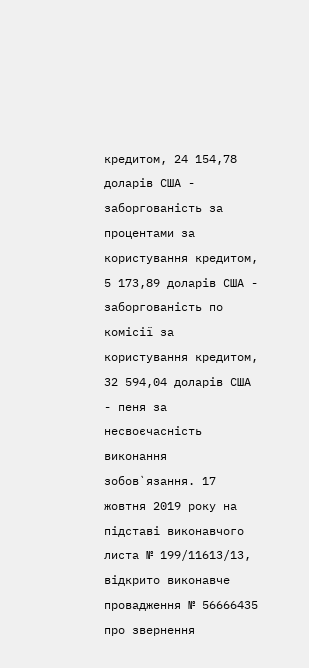кредитом, 24 154,78 доларів США - заборгованість за процентами за користування кредитом, 5 173,89 доларів США - заборгованість по комісії за користування кредитом, 32 594,04 доларів США - пеня за несвоєчасність виконання зобов`язання. 17 жовтня 2019 року на підставі виконавчого листа № 199/11613/13, відкрито виконавче провадження № 56666435 про звернення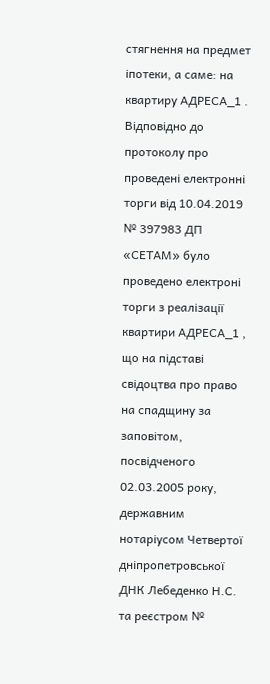стягнення на предмет іпотеки, а саме: на квартиру АДРЕСА_1 . Відповідно до протоколу про проведені електронні торги від 10.04.2019 № 397983 ДП «СЕТАМ» було проведено електроні торги з реалізації квартири АДРЕСА_1 , що на підставі свідоцтва про право на спадщину за заповітом, посвідченого 02.03.2005 року, державним нотаріусом Четвертої дніпропетровської ДНК Лебеденко Н.С. та реєстром №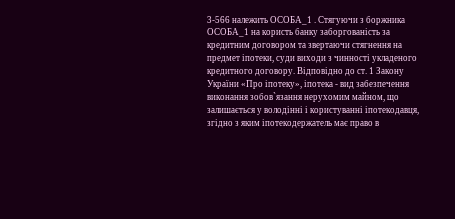3-566 належить ОСОБА_1 . Стягуючи з боржника ОСОБА_1 на користь банку заборгованість за кредитним договором та звертаючи стягнення на предмет іпотеки, суди виходи з чинності укладеного кредитного договору. Відповідно до ст. 1 Закону України «Про іпотеку», іпотека - вид забезпечення виконання зобов`язання нерухомим майном, що залишається у володінні і користуванні іпотекодавця, згідно з яким іпотекодержатель має право в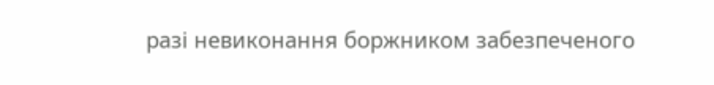разі невиконання боржником забезпеченого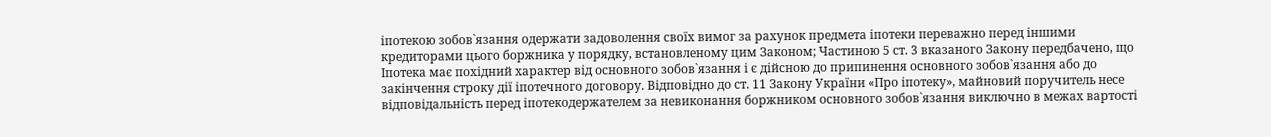іпотекою зобов`язання одержати задоволення своїх вимог за рахунок предмета іпотеки переважно перед іншими кредиторами цього боржника у порядку, встановленому цим Законом; Частиною 5 ст. 3 вказаного Закону передбачено, що Іпотека має похідний характер від основного зобов`язання і є дійсною до припинення основного зобов`язання або до закінчення строку дії іпотечного договору. Відповідно до ст. 11 Закону України «Про іпотеку», майновий поручитель несе відповідальність перед іпотекодержателем за невиконання боржником основного зобов`язання виключно в межах вартості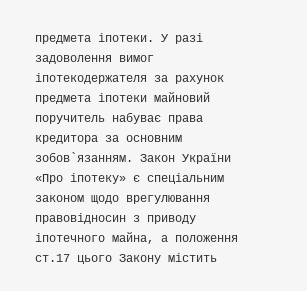предмета іпотеки. У разі задоволення вимог іпотекодержателя за рахунок предмета іпотеки майновий поручитель набуває права кредитора за основним зобов`язанням. Закон України «Про іпотеку» є спеціальним законом щодо врегулювання правовідносин з приводу іпотечного майна, а положення ст.17 цього Закону містить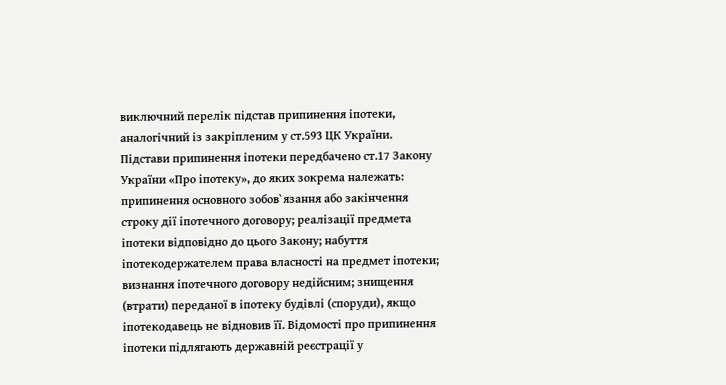виключний перелік підстав припинення іпотеки, аналогічний із закріпленим у ст.593 ЦК України. Підстави припинення іпотеки передбачено ст.17 Закону України «Про іпотеку», до яких зокрема належать: припинення основного зобов`язання або закінчення строку дії іпотечного договору; реалізації предмета іпотеки відповідно до цього Закону; набуття іпотекодержателем права власності на предмет іпотеки; визнання іпотечного договору недійсним; знищення (втрати) переданої в іпотеку будівлі (споруди), якщо іпотекодавець не відновив її. Відомості про припинення іпотеки підлягають державній реєстрації у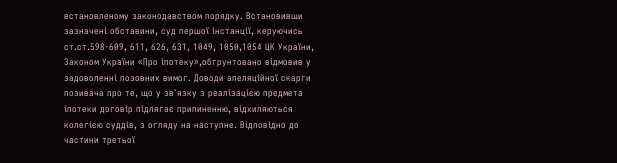встановленому законодавством порядку. Встановивши зазначені обставини, суд першої інстанції, керуючись ст.ст.598-609, 611, 626, 631, 1049, 1050,1054 ЦК України, Законом України «Про іпотеку»,обгрунтовано відмовив у задоволенні позовних вимог. Доводи апеляційної скарги позивача про те, що у зв`язку з реалізацією предмета іпотеки договір підлягає припиненню, відхиляються колегією суддів, з огляду на наступне. Відповідно до частини третьої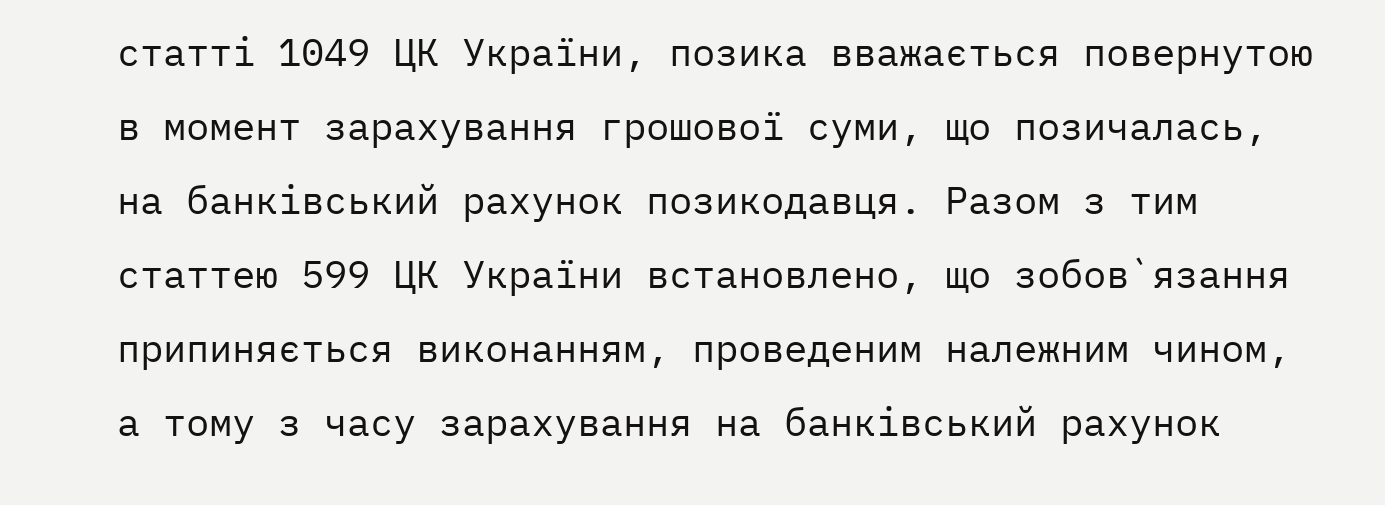статті 1049 ЦК України, позика вважається повернутою в момент зарахування грошової суми, що позичалась, на банківський рахунок позикодавця. Разом з тим статтею 599 ЦК України встановлено, що зобов`язання припиняється виконанням, проведеним належним чином, а тому з часу зарахування на банківський рахунок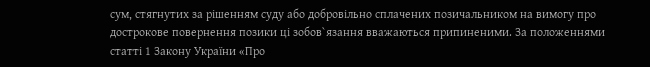сум, стягнутих за рішенням суду або добровільно сплачених позичальником на вимогу про дострокове повернення позики ці зобов`язання вважаються припиненими. За положеннями статті 1 Закону України «Про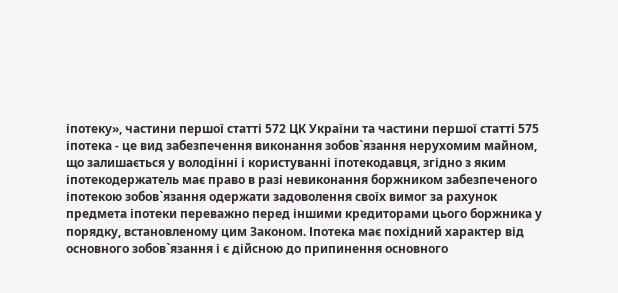іпотеку», частини першої статті 572 ЦК України та частини першої статті 575 іпотека - це вид забезпечення виконання зобов`язання нерухомим майном, що залишається у володінні і користуванні іпотекодавця, згідно з яким іпотекодержатель має право в разі невиконання боржником забезпеченого іпотекою зобов`язання одержати задоволення своїх вимог за рахунок предмета іпотеки переважно перед іншими кредиторами цього боржника у порядку, встановленому цим Законом. Іпотека має похідний характер від основного зобов`язання і є дійсною до припинення основного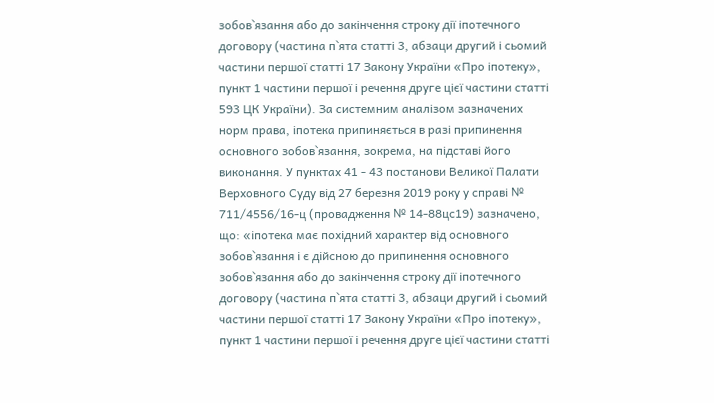зобов`язання або до закінчення строку дії іпотечного договору (частина п`ята статті 3, абзаци другий і сьомий частини першої статті 17 Закону України «Про іпотеку», пункт 1 частини першої і речення друге цієї частини статті 593 ЦК України). За системним аналізом зазначених норм права, іпотека припиняється в разі припинення основного зобов`язання, зокрема, на підставі його виконання. У пунктах 41 - 43 постанови Великої Палати Верховного Суду від 27 березня 2019 року у справі № 711/4556/16-ц (провадження № 14-88цс19) зазначено, що: «іпотека має похідний характер від основного зобов`язання і є дійсною до припинення основного зобов`язання або до закінчення строку дії іпотечного договору (частина п`ята статті 3, абзаци другий і сьомий частини першої статті 17 Закону України «Про іпотеку», пункт 1 частини першої і речення друге цієї частини статті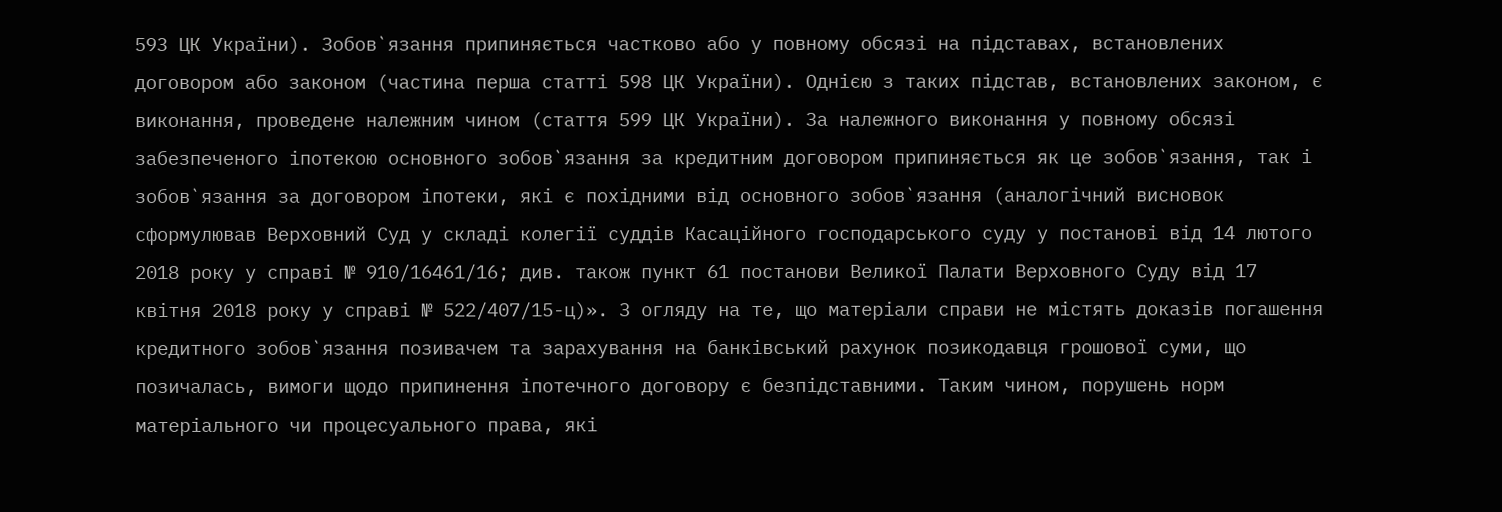593 ЦК України). Зобов`язання припиняється частково або у повному обсязі на підставах, встановлених договором або законом (частина перша статті 598 ЦК України). Однією з таких підстав, встановлених законом, є виконання, проведене належним чином (стаття 599 ЦК України). За належного виконання у повному обсязі забезпеченого іпотекою основного зобов`язання за кредитним договором припиняється як це зобов`язання, так і зобов`язання за договором іпотеки, які є похідними від основного зобов`язання (аналогічний висновок сформулював Верховний Суд у складі колегії суддів Касаційного господарського суду у постанові від 14 лютого 2018 року у справі № 910/16461/16; див. також пункт 61 постанови Великої Палати Верховного Суду від 17 квітня 2018 року у справі № 522/407/15-ц)». З огляду на те, що матеріали справи не містять доказів погашення кредитного зобов`язання позивачем та зарахування на банківський рахунок позикодавця грошової суми, що позичалась, вимоги щодо припинення іпотечного договору є безпідставними. Таким чином, порушень норм матеріального чи процесуального права, які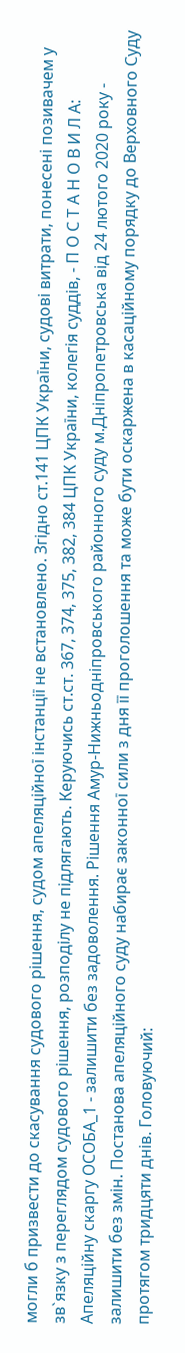могли б призвести до скасування судового рішення, судом апеляційної інстанції не встановлено. Згідно ст.141 ЦПК України, судові витрати, понесені позивачем у зв`язку з переглядом судового рішення, розподілу не підлягають. Керуючись ст.ст. 367, 374, 375, 382, 384 ЦПК України, колегія суддів, - П О С Т А Н О В И Л А: Апеляційну скаргу ОСОБА_1 - залишити без задоволення. Рішення Амур-Нижньодніпровського районного суду м.Дніпропетровська від 24 лютого 2020 року - залишити без змін. Постанова апеляційного суду набирає законної сили з дня її проголошення та може бути оскаржена в касаційному порядку до Верховного Суду протягом тридцяти днів. Головуючий: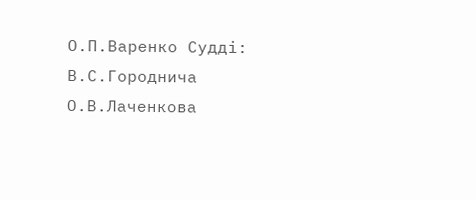О.П.Варенко Судді: В.С.Городнича О.В.Лаченкова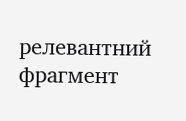релевантний фрагмент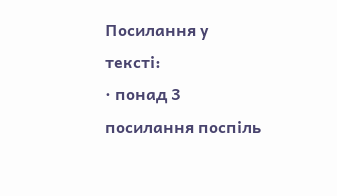Посилання у тексті:
· понад 3 посилання поспіль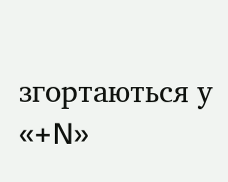згортаються у «+N»